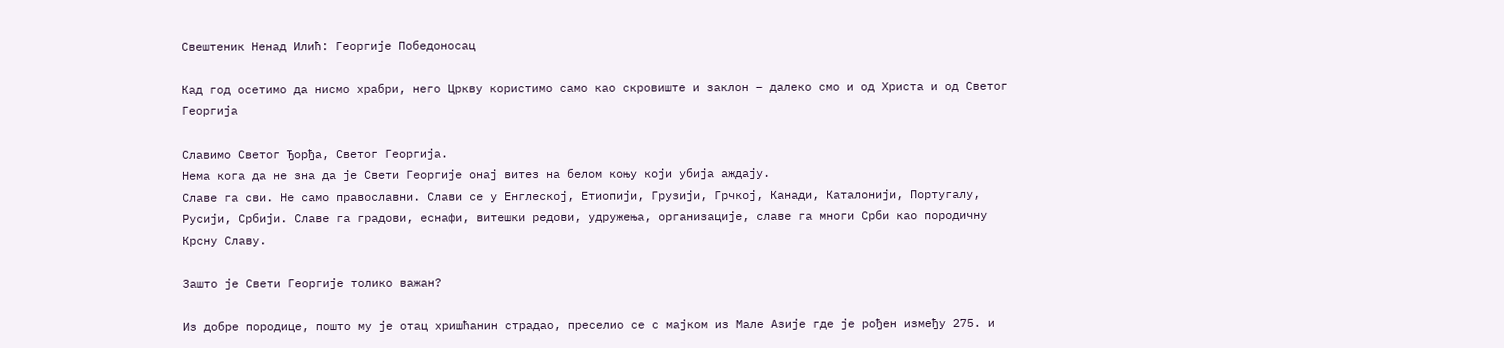Свештеник Ненад Илић: Георгије Победоносац

Кад год осетимо да нисмо храбри, него Цркву користимо само као скровиште и заклон – далеко смо и од Христа и од Светог Георгија

Славимо Светог Ђорђа, Светог Георгија.
Нема кога да не зна да је Свети Георгије онај витез на белом коњу који убија аждају.
Славе га сви. Не само православни. Слави се у Енглеској, Етиопији, Грузији, Грчкој, Канади, Каталонији, Португалу, Русији, Србији. Славе га градови, еснафи, витешки редови, удружења, организације, славе га многи Срби као породичну Крсну Славу.

Зашто је Свети Георгије толико важан?

Из добре породице, пошто му је отац хришћанин страдао, преселио се с мајком из Мале Азије где је рођен између 275. и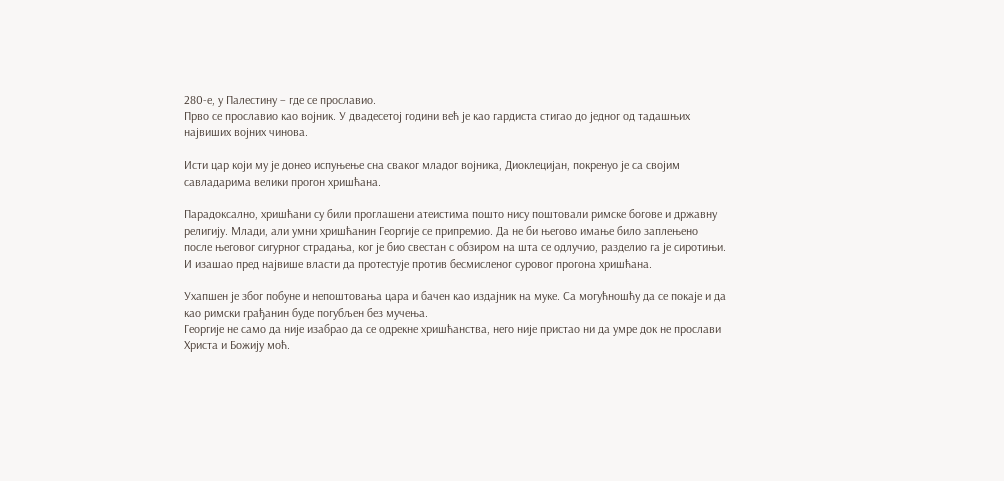280-е, у Палестину – где се прославио.
Прво се прославио као војник. У двадесетој години већ је као гардиста стигао до једног од тадашњих највиших војних чинова.

Исти цар који му је донео испуњење сна сваког младог војника, Диоклецијан, покренуо је са својим савладарима велики прогон хришћана.

Парадоксално, хришћани су били проглашени атеистима пошто нису поштовали римске богове и државну религију. Млади, али умни хришћанин Георгије се припремио. Да не би његово имање било заплењено после његовог сигурног страдања, ког је био свестан с обзиром на шта се одлучио, разделио га је сиротињи.
И изашао пред највише власти да протестује против бесмисленог суровог прогона хришћана.

Ухапшен је због побуне и непоштовања цара и бачен као издајник на муке. Са могућношћу да се покаје и да као римски грађанин буде погубљен без мучења.
Георгије не само да није изабрао да се одрекне хришћанства, него није пристао ни да умре док не прослави Христа и Божију моћ.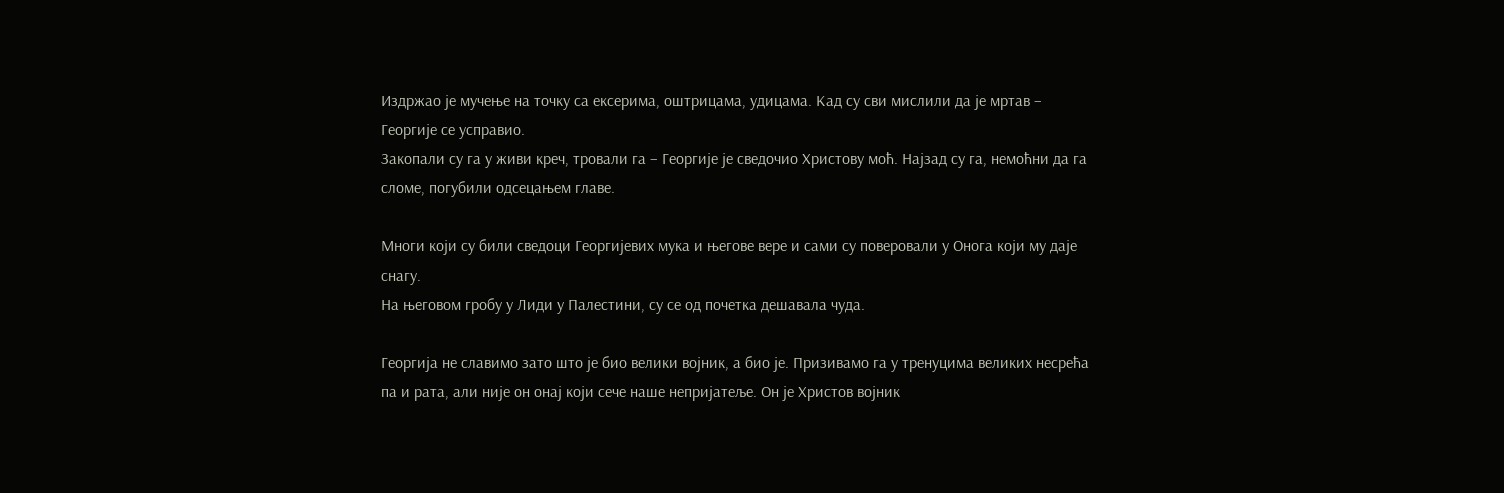Издржао је мучење на точку са ексерима, оштрицама, удицама. Кад су сви мислили да је мртав – Георгије се усправио.
Закопали су га у живи креч, тровали га – Георгије је сведочио Христову моћ. Најзад су га, немоћни да га сломе, погубили одсецањем главе.

Многи који су били сведоци Георгијевих мука и његове вере и сами су поверовали у Онога који му даје снагу.
На његовом гробу у Лиди у Палестини, су се од почетка дешавала чуда.

Георгија не славимо зато што је био велики војник, а био је. Призивамо га у тренуцима великих несрећа па и рата, али није он онај који сече наше непријатеље. Он је Христов војник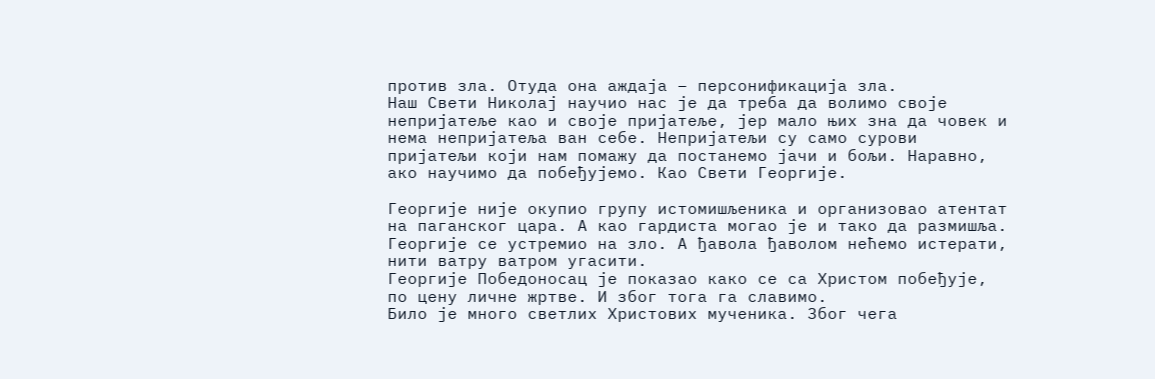против зла. Отуда она аждаја – персонификација зла.
Наш Свети Николај научио нас је да треба да волимо своје непријатеље као и своје пријатеље, јер мало њих зна да човек и нема непријатеља ван себе. Непријатељи су само сурови пријатељи који нам помажу да постанемо јачи и бољи. Наравно, ако научимо да побеђујемо. Као Свети Георгије.

Георгије није окупио групу истомишљеника и организовао атентат на паганског цара. А као гардиста могао је и тако да размишља. Георгије се устремио на зло. А ђавола ђаволом нећемо истерати, нити ватру ватром угасити.
Георгије Победоносац је показао како се са Христом побеђује, по цену личне жртве. И због тога га славимо.
Било је много светлих Христових мученика. Због чега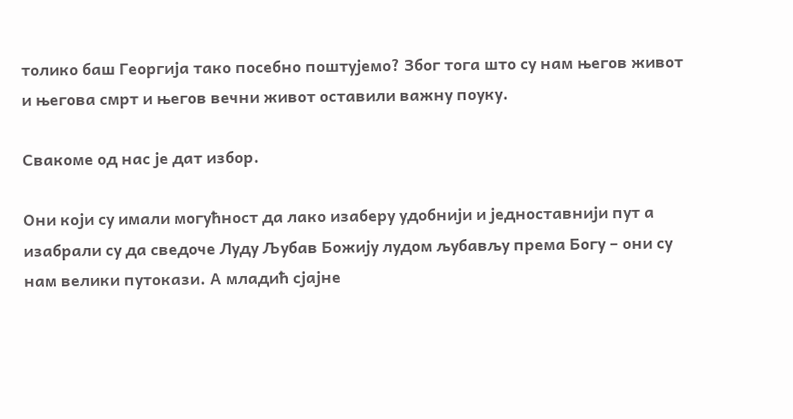толико баш Георгија тако посебно поштујемо? Због тога што су нам његов живот и његова смрт и његов вечни живот оставили важну поуку.

Свакоме од нас је дат избор.

Они који су имали могућност да лако изаберу удобнији и једноставнији пут а изабрали су да сведоче Луду Љубав Божију лудом љубављу према Богу – они су нам велики путокази. А младић сјајне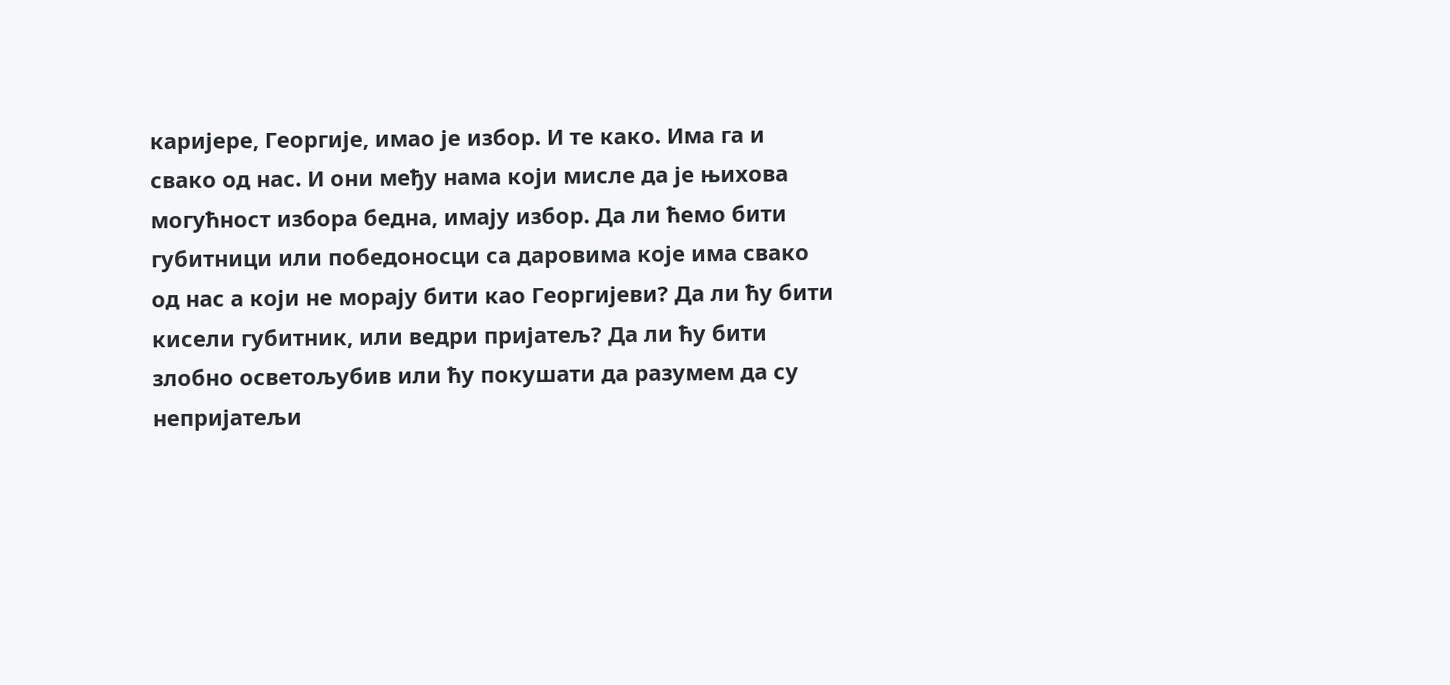каријере, Георгије, имао је избор. И те како. Има га и свако од нас. И они међу нама који мисле да је њихова могућност избора бедна, имају избор. Да ли ћемо бити губитници или победоносци са даровима које има свако од нас а који не морају бити као Георгијеви? Да ли ћу бити кисели губитник, или ведри пријатељ? Да ли ћу бити злобно осветољубив или ћу покушати да разумем да су непријатељи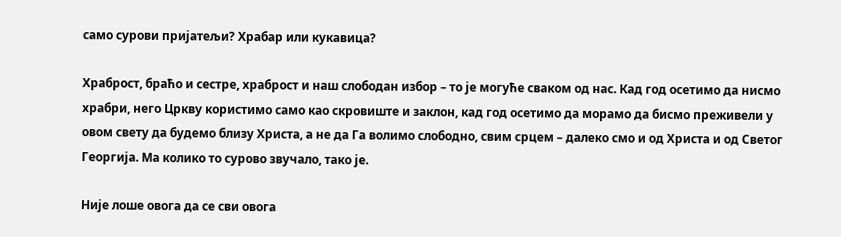само сурови пријатељи? Храбар или кукавица?

Храброст, браћо и сестре, храброст и наш слободан избор – то је могуће сваком од нас. Кад год осетимо да нисмо храбри, него Цркву користимо само као скровиште и заклон, кад год осетимо да морамо да бисмо преживели у овом свету да будемо близу Христа, а не да Га волимо слободно, свим срцем – далеко смо и од Христа и од Светог Георгија. Ма колико то сурово звучало, тако је.

Није лоше овога да се сви овога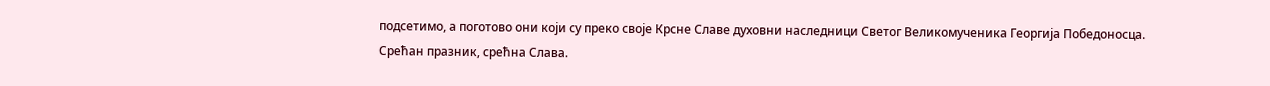подсетимо, а поготово они који су преко своје Крсне Славе духовни наследници Светог Великомученика Георгија Победоносца.
Срећан празник, срећна Слава.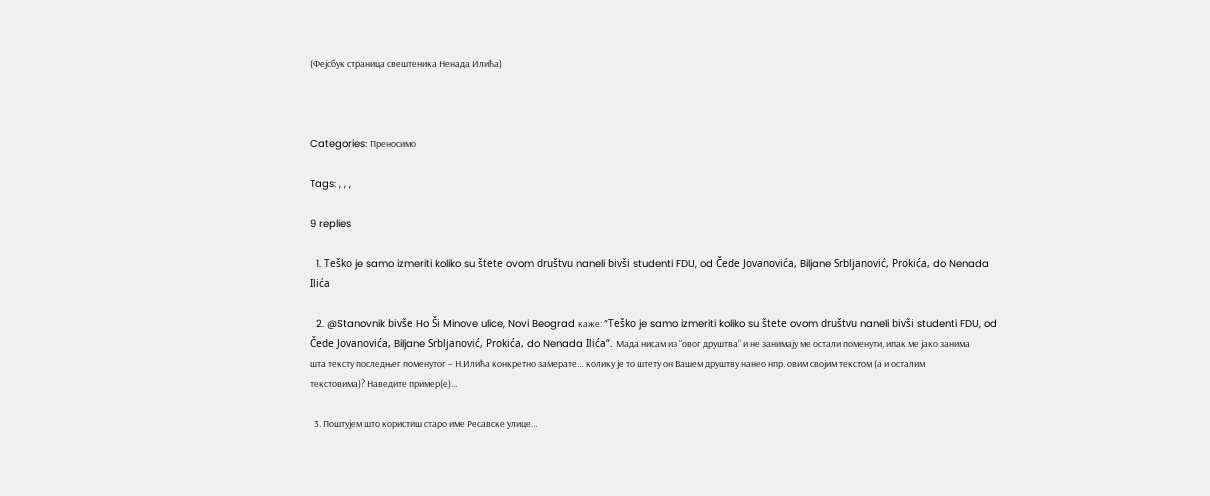(Фејсбук страница свештеника Ненада Илића)



Categories: Преносимо

Tags: , , ,

9 replies

  1. Teško je samo izmeriti koliko su štete ovom društvu naneli bivši studenti FDU, od Čede Jovanovića, Biljane Srbljanović, Prokića, do Nenada Ilića

  2. @Stanovnik bivše Ho Ši Minove ulice, Novi Beograd каже: “Teško je samo izmeriti koliko su štete ovom društvu naneli bivši studenti FDU, od Čede Jovanovića, Biljane Srbljanović, Prokića, do Nenada Ilića“. Мада нисам из “овог друштва“ и не занимају ме остали поменути, ипак ме јако занима шта тексту последњег поменутог – Н.Илића конкретно замерате… колику је то штету он Вашем друштву нанео нпр. овим својим текстом (а и осталим текстовима)? Наведите пример(е)…

  3. Поштујем што користиш старо име Ресавске улице…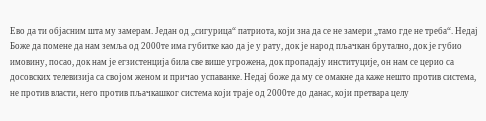Ево да ти објасним шта му замерам. Један од „сигурица“ патриота, који зна да се не замери „тамо где не треба“. Недај Боже да помене да нам земља од 2000те има губитке као да је у рату, док је народ пљачкан брутално, док је губио имовину, посао, док нам је егзистенција била све више угрожена, док пропадају институције, он нам се церио са досовских телевизија са својом женом и причао успаванке. Недај боже да му се омакне да каже нешто против система, не против власти, него против пљачкашког система који траје од 2000те до данас, који претвара целу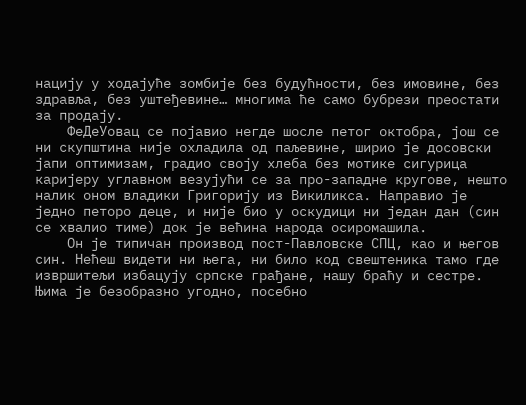нацију у ходајуће зомбије без будућности, без имовине, без здравља, без уштеђевине… многима ће само бубрези преостати за продају.
    ФеДеУовац се појавио негде шосле петог октобра, још се ни скупштина није охладила од паљевине, ширио је досовски јапи оптимизам, градио своју хлеба без мотике сигурица каријеру углавном везујући се за про-западне кругове, нешто налик оном владики Григорију из Викиликса. Направио је једно петоро деце, и није био у оскудици ни један дан (син се хвалио тиме) док је већина народа осиромашила.
    Он је типичан производ пост-Павловске СПЦ, као и његов син. Нећеш видети ни њега, ни било код свештеника тамо где извршитељи избацују српске грађане, нашу браћу и сестре. Њима је безобразно угодно, посебно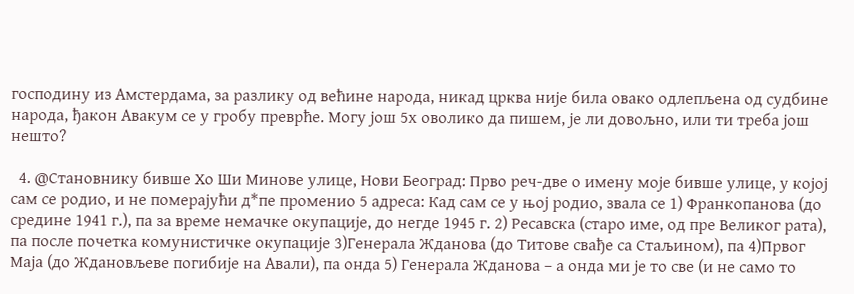господину из Амстердама, за разлику од већине народа, никад црква није била овако одлепљена од судбине народа, ђакон Авакум се у гробу преврће. Могу још 5х оволико да пишем, је ли довољно, или ти треба још нешто?

  4. @Становнику бивше Хо Ши Минове улице, Нови Београд: Прво реч-две о имену моје бивше улице, у којој сам се родио, и не померајући д*пе променио 5 адреса: Кад сам се у њој родио, звала се 1) Франкопанова (до средине 1941 г.), па за време немачке окупације, до негде 1945 г. 2) Ресавска (старо име, од пре Великог рата), па после почетка комунистичке окупације 3)Генерала Жданова (до Титове свађе са Стаљином), па 4)Првог Маја (до Ждановљеве погибије на Авали), па онда 5) Генерала Жданова – а онда ми је то све (и не само то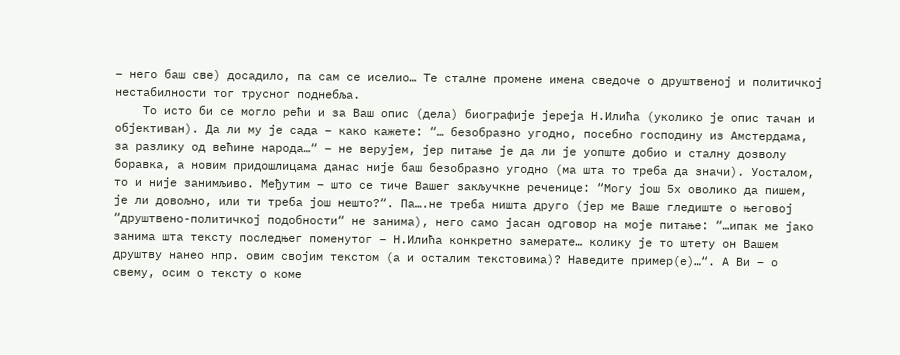– него баш све) досадило, па сам се иселио… Те сталне промене имена сведоче о друштвеној и политичкој нестабилности тог трусног поднебља.
    То исто би се могло рећи и за Ваш опис (дела) биографије јереја Н.Илића (уколико је опис тачан и објективан). Да ли му је сада – како кажете: “… безобразно угодно, посебно господину из Амстердама, за разлику од већине народа…“ – не верујем, јер питање је да ли је уопште добио и сталну дозволу боравка, а новим придошлицама данас није баш безобразно угодно (ма шта то треба да значи). Уосталом, то и није занимљиво. Међутим – што се тиче Вашег закључкне реченице: “Могу још 5х оволико да пишем, је ли довољно, или ти треба још нешто?“. Па….не треба ништа друго (јер ме Ваше гледиште о његовој “друштвено-политичкој подобности“ не занима), него само јасан одговор на моје питање: “…ипак ме јако занима шта тексту последњег поменутог – Н.Илића конкретно замерате… колику је то штету он Вашем друштву нанео нпр. овим својим текстом (а и осталим текстовима)? Наведите пример(е)…“. А Ви – о свему, осим о тексту о коме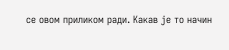се овом приликом ради. Какав је то начин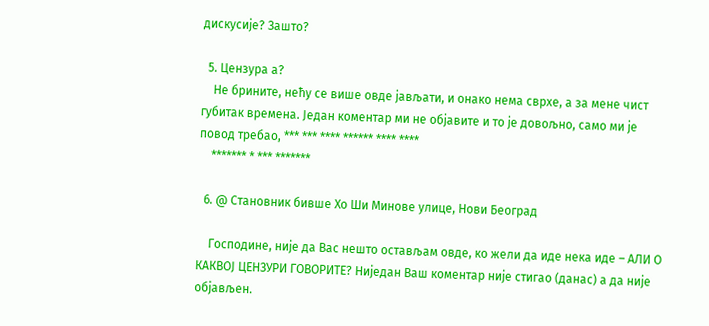дискусије? Зашто?

  5. Цензура а?
    Не брините, нећу се више овде јављати, и онако нема сврхе, а за мене чист губитак времена. Један коментар ми не објавите и то је довољно, само ми је повод требао, *** *** **** ****** **** ****
    ******* * *** *******

  6. @ Становник бивше Хо Ши Минове улице, Нови Београд

    Господине, није да Вас нешто остављам овде, ко жели да иде нека иде – АЛИ О КАКВОЈ ЦЕНЗУРИ ГОВОРИТЕ? Ниједан Ваш коментар није стигао (данас) а да није објављен.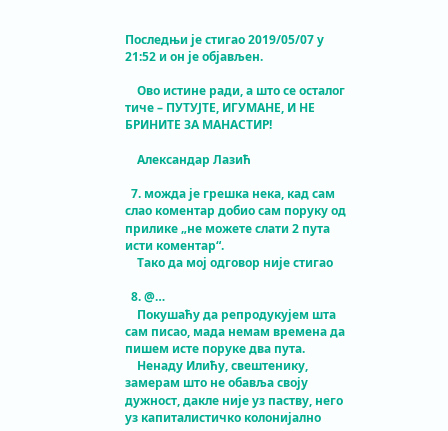Последњи је стигао 2019/05/07 у 21:52 и он је објављен.

    Ово истине ради, а што се осталог тиче – ПУТУЈТЕ, ИГУМАНЕ, И НЕ БРИНИТЕ ЗА МАНАСТИР!

    Александар Лазић

  7. можда је грешка нека, кад сам слао коментар добио сам поруку од прилике „не можете слати 2 пута исти коментар“.
    Тако да мој одговор није стигао

  8. @…
    Покушаћу да репродукујем шта сам писао, мада немам времена да пишем исте поруке два пута.
    Ненаду Илићу, свештенику, замерам што не обавља своју дужност, дакле није уз паству, него уз капиталистичко колонијално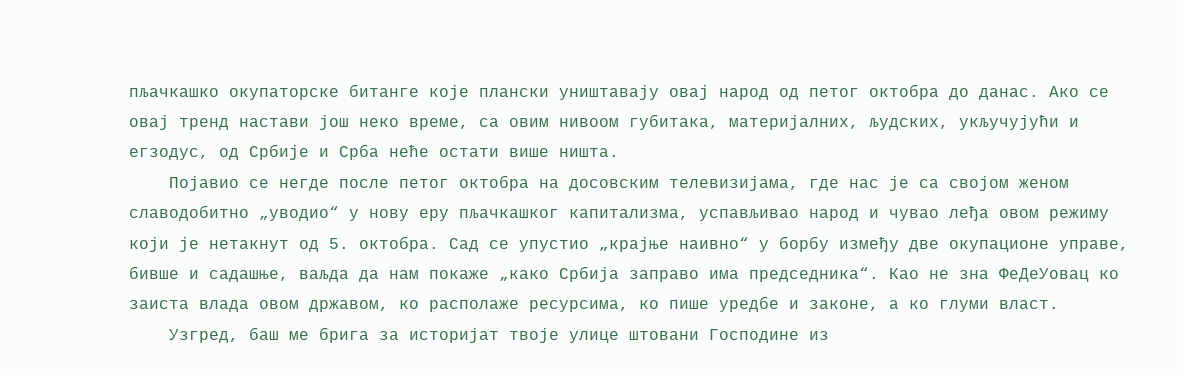пљачкашко окупаторске битанге које плански уништавају овај народ од петог октобра до данас. Ако се овај тренд настави још неко време, са овим нивоом губитака, материјалних, људских, укључујући и егзодус, од Србије и Срба неће остати више ништа.
    Појавио се негде после петог октобра на досовским телевизијама, где нас је са својом женом славодобитно „уводио“ у нову еру пљачкашког капитализма, успављивао народ и чувао леђа овом режиму који је нетакнут од 5. октобра. Сад се упустио „крајње наивно“ у борбу између две окупационе управе, бивше и садашње, ваљда да нам покаже „како Србија заправо има председника“. Као не зна ФеДеУовац ко заиста влада овом државом, ко располаже ресурсима, ко пише уредбе и законе, а ко глуми власт.
    Узгред, баш ме брига за историјат твоје улице штовани Господине из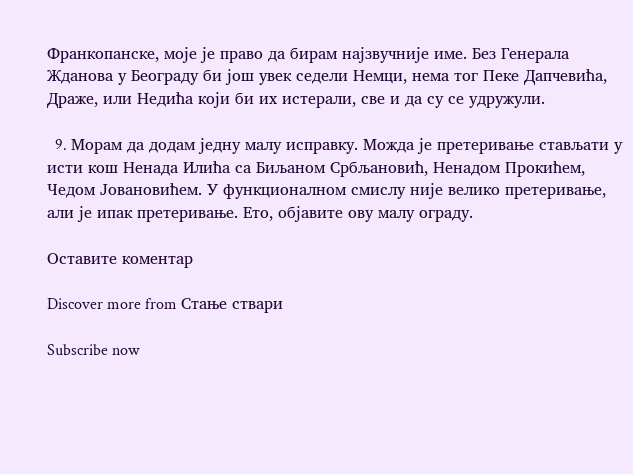Франкопанске, моје је право да бирам најзвучније име. Без Генерала Жданова у Београду би још увек седели Немци, нема тог Пеке Дапчевића, Драже, или Недића који би их истерали, све и да су се удружули.

  9. Moрам да додам једну малу исправку. Можда је претеривање стављати у исти кош Ненада Илића са Биљаном Србљановић, Ненадом Прокићем, Чедом Јовановићем. У функционалном смислу није велико претеривање, али је ипак претеривање. Ето, објавите ову малу ограду.

Оставите коментар

Discover more from Стање ствари

Subscribe now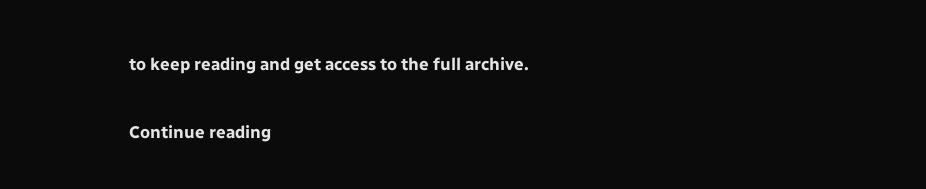to keep reading and get access to the full archive.

Continue reading